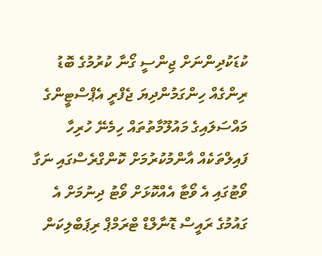ކުޑަކުދިންނަށް ޖިންސީ ގޯނާ ކުރުމުގެ ބޮޑު ރިންގެއް ހިންގަމުންދިޔަ ޖެފްރީ އެޕްސްޓީންގެ މައްސަލައިގެ މައުލޫމާތުތައް ހިމެނޭ ހުރިހާ ފައިލްތަކެއް އާންމުކުރުމަށް ކޮންގްރެސްގައި ނަގާ ވޯޓުގައި އެ ވޯޓާ އެއްކޮޅަށް ވޯޓު ދިނުމަށް އެ ގައުމުގެ ރައީސް ޑޮނާލްޑް ޓްރަމްޕް ރިޕަބްލިކަން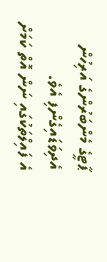ޕާޓީގެ މެންބަރުންގެ އަރިހުން އެދިވަޑައިގެންފި އެވެ.
އެ ފައިލްތަކުގައި ނަން އޮތް ކަމަށް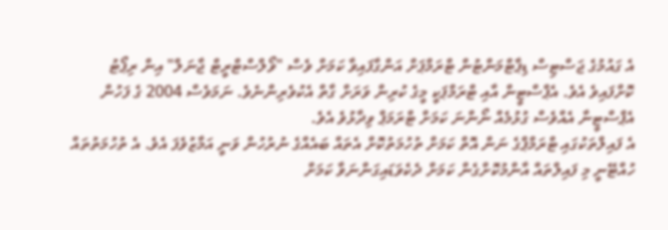އެ ގައުމުގެ ޖަސްޓިސް ޑިޕާޓްމަންޓުން ޓްރަމްޕަށް އަންގާފައިވާ ކަމަށް ވެސް "ވޯލްސްޓްރީޓް ޖާނަލް" އިން ރިޕޯޓު ކޮށްފައިވެ އެވެ. އެޕްސްޓީން އާއި ޓްރަމްޕަކީ މީގެ ކުރިން ވަރަށް ގާތް އެކުވެރިންނެވެ. ނަމަވެސް 2004 ގެ ފަހުން އެޕްސްޓީނާ އެއްވެސް ގުޅުމެއް ނޯންނަ ކަމަށް ޓްރަމަޕް ވިދާޅުވެ އެވެ.
އެ ފައިލްތަކުގައި ޓްރަމްޕްގެ ނަން އޮތް ކަމަށް ތުހުމަތުކޮށް އެތައް ބައެއްގެ ނުރުހުން ވަނީ އަމާޒުވެފަ އެވެ. އެ ތުހުމަތުތައް ހުއްޓޭނީ މި ފައިލްތައް އާންމުކޮށްގެން ކަމަށް ދެކެވަޑައިގަންނަވާ ކަމަށް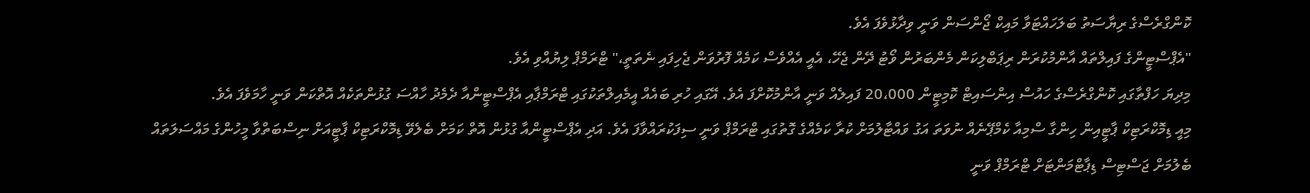ކޮންގްރެސްގެ ރިޔާސަތު ބަލަހައްޓަވާ މައިކް ޖޯންސަން ވަނީ ވިދާޅުވެފަ އެވެ.
"އެޕްސްޓީންގެ ފައިލްތައް އާންމުކުރަން ރިޕަބްލިކަން މެންބަރުން ވޯޓު ދޭން ޖެހޭ، އެއީ އެއްވެސް ކަމެއް ފޮރުވަން ޖެހިފައި ނެތަތީ،" ޓްރަމްޕް ލިޔުއްވި އެވެ.
މިދިޔަ ހަފްތާގައި ކޮންގްރެސްގެ ހައުސް އިންސައިޓް ކޮމިޓީން 20،000 ފައިލެއް ވަނީ އާންމުކޮށްފަ އެވެ. އޭގައި ހުރި ބައެއް އީމެއިލްތަކުގައި ޓްރަމްޕާއި އެޕްސްޓީންއާ ދެމެދު ހާއްސަ ގުޅުންތަކެއް އޮތްކަން ވަނީ ހާމަވެފަ އެވެ.
މިއީ ޑިމޮކްރަޓިކް ޕާޓީއިން ހިންގާ ސްމިއާ ކެމްޕޭނެއް ނުވަތަ އަގު ވައްޓާލުމަށް ކުރާ ކަމެއްގެ ގޮތުގައި ޓްރަމްޕް ވަނީ ސިފަކުރައްވާފަ އެވެ. އަދި އެޕްސްޓީންއާ ގުޅުން އޮތް ކަމަށް ބެލެވޭ ޑިމޮކްރަޓިކް ޕާޓީއަށް ނިސްބަތްވާ މީހުންގެ މައްސަލަތައް ބެލުމަށް ޖަސްޓިސް ޑިޕާޓްމަންޓަށް ޓްރަމްޕް ވަނީ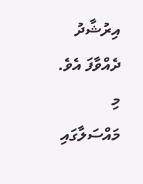އިރުޝާދު ދެއްވާފަ އެވެ.
މި މައްސަލާގައި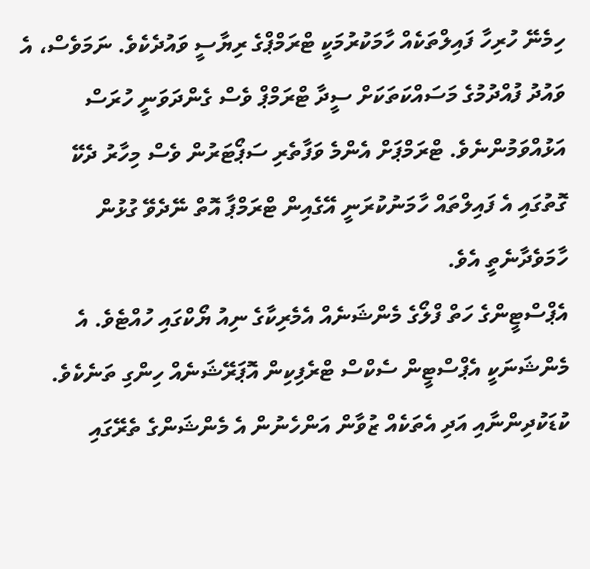ހިމެނޭ ހުރިހާ ފައިލްތަކެއް ހާމަކުރުމަކީ ޓްރަމްޕްގެ ރިޔާސީ ވައުދެކެވެ. ނަމަވެސް، އެ ވައުދު ފުއްދުމުގެ މަސައްކަތަކަށް ސީދާ ޓްރަމްޕް ވެސް ގެންދަވަނީ ހުރަސް އަޅުއްވަމުންނެވެ. ޓްރަމްޕަށް އެންމެ ވަފާތެރި ސަޕޯޓަރުން ވެސް މިހާރު ދެކޭ ގޮތުގައި އެ ފައިލްތައް ހާމަނުކުރަނީ އޭގެއިން ޓްރަމްޕާ އޮތް ނޭދެވޭ ގުޅުން ހާމަވެދާނެތީ އެވެ.
އެޕްސްޓީންގެ ހަތް ފްލޯގެ މެންޝަނެއް އެމެރިކާގެ ނިއު ޔޯކްގައި ހުއްޓެވެ. އެ މެންޝަނަކީ އެޕްސްޓީން ސެކްސް ޓްރެފިކިން އޮޕަރޭޝަނެއް ހިންގި ތަނެކެވެ.
ކުޑަކުދިންނާއި އަދި އެތަކެއް ޒުވާން އަންހެނުން އެ މެންޝަންގެ ތެރޭގައި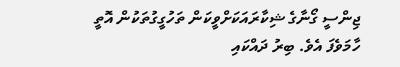ޖިންސީ ގޯނާގެ ޝިކާރައަކަށްވީކަން ތަހުގީގުތަކުން އޮތީ ހާމަވެފަ އެވެ. ބިރު ދައްކައި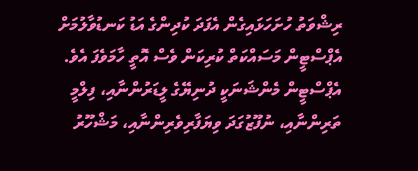ރިޝްވަތު ހުށަހަޅައިގެން އެފަދަ ކުދިންގެ އަޑު ކަނޑުވާލުމަށް އެޕްސްޓީން މަސައްކަތް ކުރިކަން ވެސް އޮތީ ހާމަވެފަ އެވެ.
އެޕްސްޓީން މެންޝަނަކީ ދުނިޔޭގެ ލީޑަރުންނާއި، ފިލްމީ ތަރިންނާއި، ނުފޫޒުގަދަ ވިޔަފާރިވެރިންނާއި، މަޝްހޫރު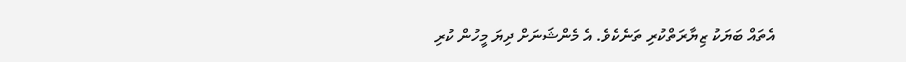އެތައް ބަޔަކު ޒިޔާރަތްކުރި ތަނެކެވެ. އެ މެންޝަނަށް ދިޔަ މީހުން ކުރި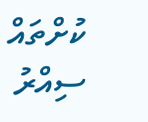ކުށްތައް ސިއްރު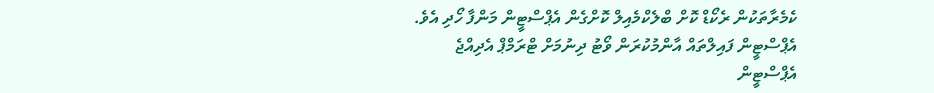ކެމެރާތަކުން ރެކޯޑް ކޮށް ބްލެކްމެއިލް ކޮށްގެން އެޕްސްޓީން މަންފާ ހޯދި އެވެ.
އެޕްސްޓީން ފައިލްތައް އާންމުކުރަން ވޯޓު ދިނުމަށް ޓްރަމްޕް އެދިއްޖެ އެޕްސްޓީން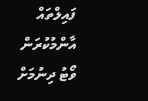ފައިލްތައް އާންމުކުރަން ވޯޓު ދިނުމަށް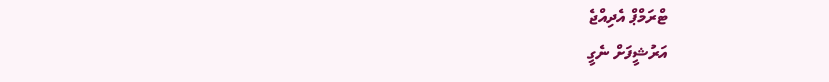ޓްރަމްޕް އެދިއްޖެ
އަރުޝީފަށް ނެގީ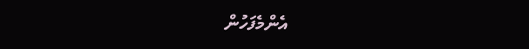އެންމެފަހުން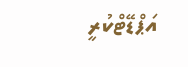އަޕްޑޭޓްކުރީ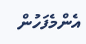އެންމެފަހުން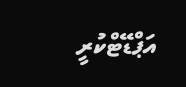އަޕްޑޭޓްކުރީ